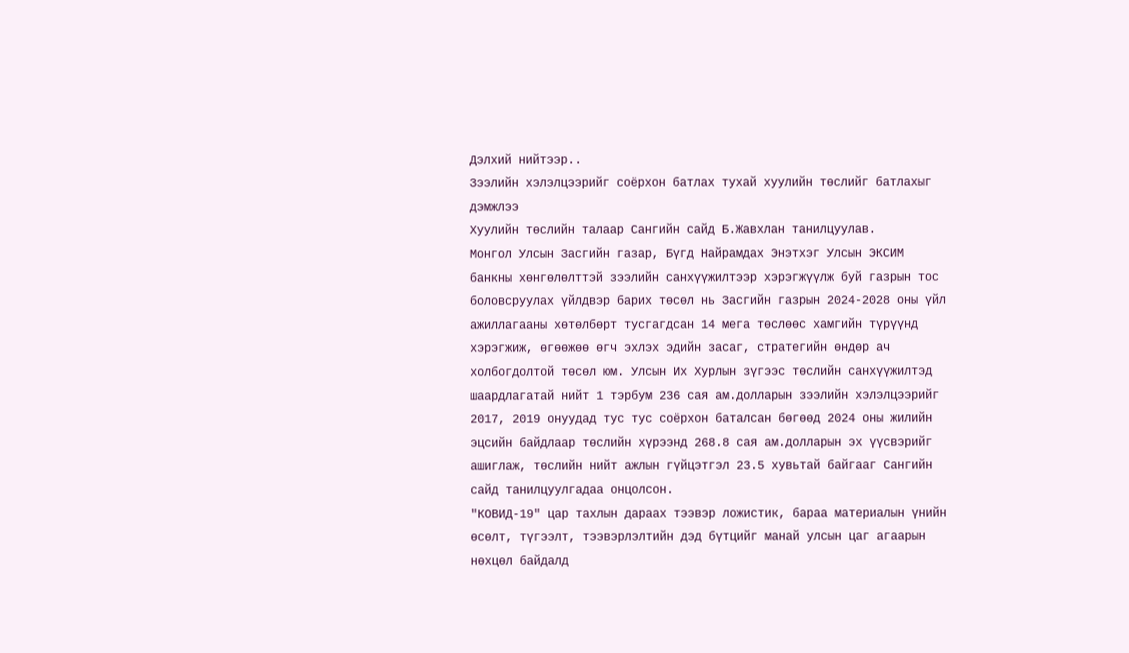Дэлхий нийтээр..
Зээлийн хэлэлцээрийг соёрхон батлах тухай хуулийн төслийг батлахыг дэмжлээ
Хуулийн төслийн талаар Сангийн сайд Б.Жавхлан танилцуулав.
Монгол Улсын Засгийн газар, Бүгд Найрамдах Энэтхэг Улсын ЭКСИМ банкны хөнгөлөлттэй зээлийн санхүүжилтээр хэрэгжүүлж буй газрын тос боловсруулах үйлдвэр барих төсөл нь Засгийн газрын 2024-2028 оны үйл ажиллагааны хөтөлбөрт тусгагдсан 14 мега төслөөс хамгийн түрүүнд хэрэгжиж, өгөөжөө өгч эхлэх эдийн засаг, стратегийн өндөр ач холбогдолтой төсөл юм. Улсын Их Хурлын зүгээс төслийн санхүүжилтэд шаардлагатай нийт 1 тэрбум 236 сая ам.долларын зээлийн хэлэлцээрийг 2017, 2019 онуудад тус тус соёрхон баталсан бөгөөд 2024 оны жилийн эцсийн байдлаар төслийн хүрээнд 268.8 сая ам.долларын эх үүсвэрийг ашиглаж, төслийн нийт ажлын гүйцэтгэл 23.5 хувьтай байгааг Сангийн сайд танилцуулгадаа онцолсон.
"КОВИД-19" цар тахлын дараах тээвэр ложистик, бараа материалын үнийн өсөлт, түгээлт, тээвэрлэлтийн дэд бүтцийг манай улсын цаг агаарын нөхцөл байдалд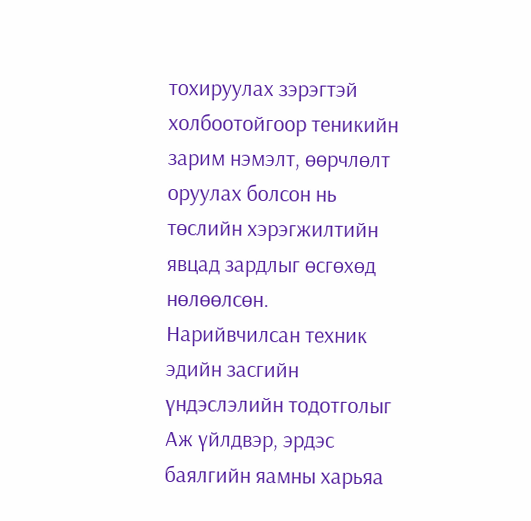тохируулах зэрэгтэй холбоотойгоор теникийн зарим нэмэлт, өөрчлөлт оруулах болсон нь төслийн хэрэгжилтийн явцад зардлыг өсгөхөд нөлөөлсөн. Нарийвчилсан техник эдийн засгийн үндэслэлийн тодотголыг Аж үйлдвэр, эрдэс баялгийн яамны харьяа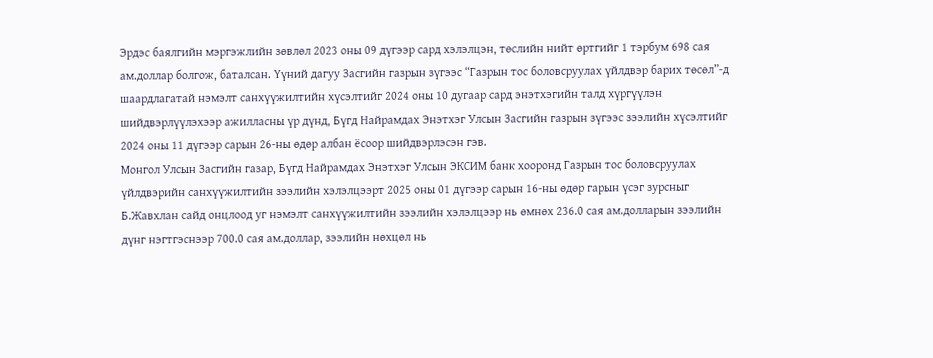Эрдэс баялгийн мэргэжлийн зөвлөл 2023 оны 09 дүгээр сард хэлэлцэн, төслийн нийт өртгийг 1 тэрбум 698 сая ам.доллар болгож, баталсан. Үүний дагуу Засгийн газрын зүгээс “Газрын тос боловсруулах үйлдвэр барих төсөл”-д шаардлагатай нэмэлт санхүүжилтийн хүсэлтийг 2024 оны 10 дугаар сард энэтхэгийн талд хүргүүлэн шийдвэрлүүлэхээр ажилласны үр дүнд, Бүгд Найрамдах Энэтхэг Улсын Засгийн газрын зүгээс зээлийн хүсэлтийг 2024 оны 11 дүгээр сарын 26-ны өдөр албан ёсоор шийдвэрлэсэн гэв.
Монгол Улсын Засгийн газар, Бүгд Найрамдах Энэтхэг Улсын ЭКСИМ банк хооронд Газрын тос боловсруулах үйлдвэрийн санхүүжилтийн зээлийн хэлэлцээрт 2025 оны 01 дүгээр сарын 16-ны өдөр гарын үсэг зурсныг Б.Жавхлан сайд онцлоод уг нэмэлт санхүүжилтийн зээлийн хэлэлцээр нь өмнөх 236.0 сая ам.долларын зээлийн дүнг нэгтгэснээр 700.0 сая ам.доллар, зээлийн нөхцөл нь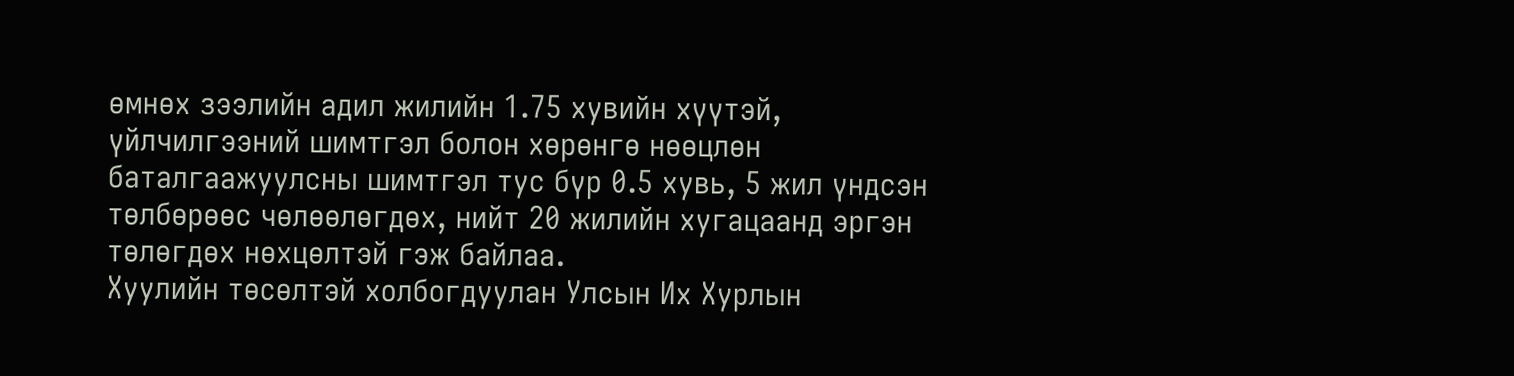өмнөх зээлийн адил жилийн 1.75 хувийн хүүтэй, үйлчилгээний шимтгэл болон хөрөнгө нөөцлөн баталгаажуулсны шимтгэл тус бүр 0.5 хувь, 5 жил үндсэн төлбөрөөс чөлөөлөгдөх, нийт 20 жилийн хугацаанд эргэн төлөгдөх нөхцөлтэй гэж байлаа.
Хуулийн төсөлтэй холбогдуулан Улсын Их Хурлын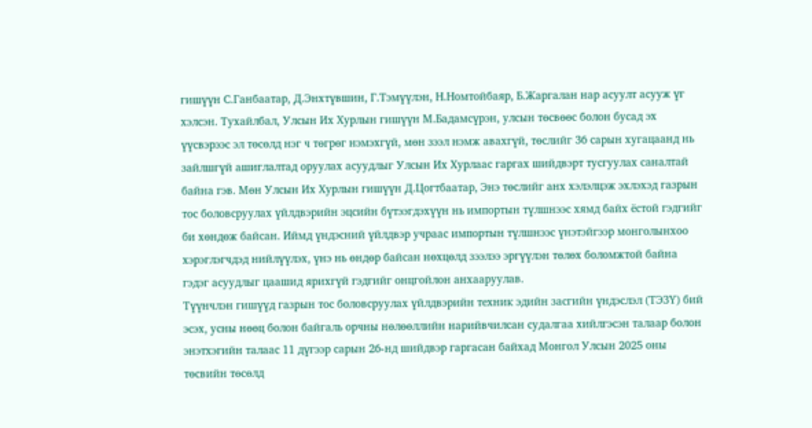гишүүн С.Ганбаатар, Д.Энхтүвшин, Г.Тэмүүлэн, Н.Номтойбаяр, Б.Жаргалан нар асуулт асууж үг хэлсэн. Тухайлбал, Улсын Их Хурлын гишүүн М.Бадамсүрэн, улсын төсвөөс болон бусад эх үүсвэрээс эл төсөлд нэг ч төгрөг нэмэхгүй, мөн зээл нэмж авахгүй, төслийг 36 сарын хугацаанд нь зайлшгүй ашиглалтад оруулах асуудлыг Улсын Их Хурлаас гаргах шийдвэрт тусгуулах саналтай байна гэв. Мөн Улсын Их Хурлын гишүүн Д.Цогтбаатар, Энэ төслийг анх хэлэлцэж эхлэхэд газрын тос боловсруулах үйлдвэрийн эцсийн бүтээгдэхүүн нь импортын түлшнээс хямд байх ёстой гэдгийг би хөндөж байсан. Иймд үндэсний үйлдвэр учраас импортын түлшнээс үнэтэйгээр монголынхоо хэрэглэгчдэд нийлүүлэх, үнэ нь өндөр байсан нөхцөлд зээлээ эргүүлэн төлөх боломжтой байна гэдэг асуудлыг цаашид ярихгүй гэдгийг онцгойлон анхааруулав.
Түүнчлэн гишүүд газрын тос боловсруулах үйлдвэрийн техник эдийн засгийн үндэслэл (ТЭЗҮ) бий эсэх, усны нөөц болон байгаль орчны нөлөөллийн нарийвчилсан судалгаа хийлгэсэн талаар болон энэтхэгийн талаас 11 дүгээр сарын 26-нд шийдвэр гаргасан байхад Монгол Улсын 2025 оны төсвийн төсөлд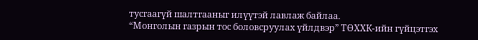тусгаагүй шалтгааныг илүүтэй лавлаж байлаа.
“Монголын газрын тос боловсруулах үйлдвэр” ТӨХХК-ийн гүйцэтгэх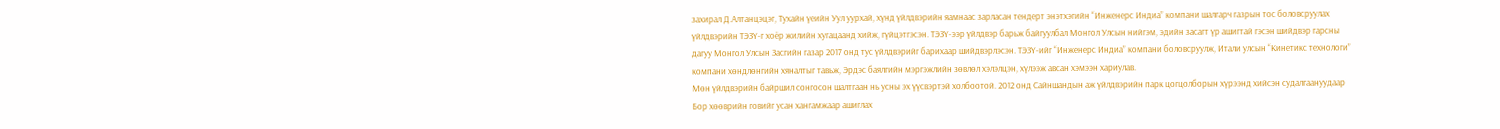захирал Д.Алтанцэцэг, Тухайн үеийн Уул уурхай, хүнд үйлдвэрийн яамнаас зарласан тендерт энэтхэгийн “Инженерс Индиа” компани шалгарч газрын тос боловсруулах үйлдвэрийн ТЭЗҮ-г хоёр жилийн хугацаанд хийж, гүйцэтгэсэн. ТЭЗҮ-ээр үйлдвэр барьж байгуулбал Монгол Улсын нийгэм, эдийн засагт үр ашигтай гэсэн шийдвэр гарсны дагуу Монгол Улсын Засгийн газар 2017 онд тус үйлдвэрийг барихаар шийдвэрлэсэн. ТЭЗҮ-ийг “Инженерс Индиа” компани боловсруулж, Итали улсын “Кинетикс технологи” компани хөндлөнгийн хяналтыг тавьж, Эрдэс баялгийн мэргэжлийн зөвлөл хэлэлцэн, хүлээж авсан хэмээн хариулав.
Мөн үйлдвэрийн байршил сонгосон шалтгаан нь усны эх үүсвэртэй холбоотой. 2012 онд Сайншандын аж үйлдвэрийн парк цогцолборын хүрээнд хийсэн судалгаануудаар Бор хөөврийн говийг усан хангамжаар ашиглах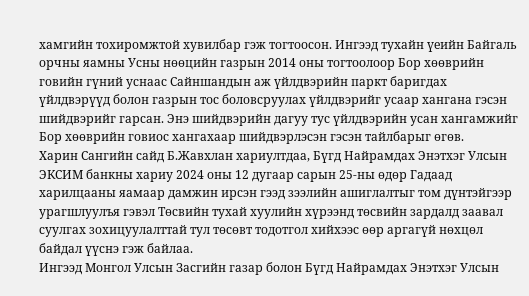хамгийн тохиромжтой хувилбар гэж тогтоосон. Ингээд тухайн үеийн Байгаль орчны яамны Усны нөөцийн газрын 2014 оны тогтоолоор Бор хөөврийн говийн гүний уснаас Сайншандын аж үйлдвэрийн паркт баригдах үйлдвэрүүд болон газрын тос боловсруулах үйлдвэрийг усаар хангана гэсэн шийдвэрийг гарсан. Энэ шийдвэрийн дагуу тус үйлдвэрийн усан хангамжийг Бор хөөврийн говиос хангахаар шийдвэрлэсэн гэсэн тайлбарыг өгөв.
Харин Сангийн сайд Б.Жавхлан хариултдаа, Бүгд Найрамдах Энэтхэг Улсын ЭКСИМ банкны хариу 2024 оны 12 дугаар сарын 25-ны өдөр Гадаад харилцааны яамаар дамжин ирсэн гээд зээлийн ашиглалтыг том дүнтэйгээр урагшлуулъя гэвэл Төсвийн тухай хуулийн хүрээнд төсвийн зардалд заавал суулгах зохицуулалттай тул төсөвт тодотгол хийхээс өөр аргагүй нөхцөл байдал үүснэ гэж байлаа.
Ингээд Монгол Улсын Засгийн газар болон Бүгд Найрамдах Энэтхэг Улсын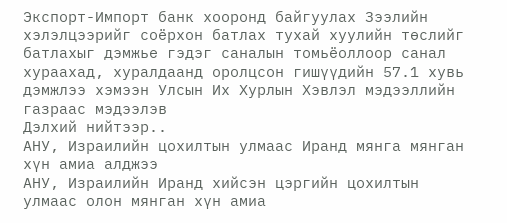Экспорт-Импорт банк хооронд байгуулах Зээлийн хэлэлцээрийг соёрхон батлах тухай хуулийн төслийг батлахыг дэмжье гэдэг саналын томьёоллоор санал хураахад, хуралдаанд оролцсон гишүүдийн 57.1 хувь дэмжлээ хэмээн Улсын Их Хурлын Хэвлэл мэдээллийн газраас мэдээлэв
Дэлхий нийтээр..
АНУ, Израилийн цохилтын улмаас Иранд мянга мянган хүн амиа алджээ
АНУ, Израилийн Иранд хийсэн цэргийн цохилтын улмаас олон мянган хүн амиа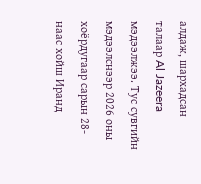алдаж, шархадсан талаар Al Jazeera мэдээлжээ. Тус сувгийн мэдээлснээр 2026 оны хоёрдугаар сарын 28-наас хойш Иранд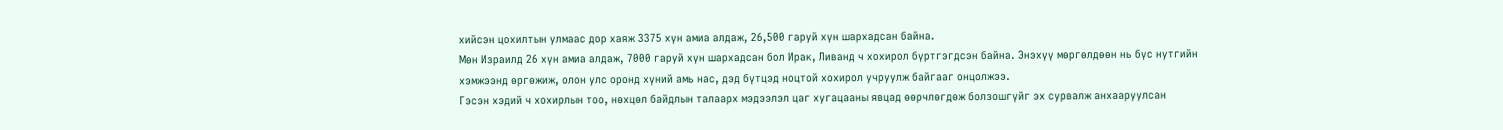хийсэн цохилтын улмаас дор хаяж 3375 хүн амиа алдаж, 26,500 гаруй хүн шархадсан байна.
Мөн Израилд 26 хүн амиа алдаж, 7000 гаруй хүн шархадсан бол Ирак, Ливанд ч хохирол бүртгэгдсэн байна. Энэхүү мөргөлдөөн нь бүс нутгийн хэмжээнд өргөжиж, олон улс оронд хүний амь нас, дэд бүтцэд ноцтой хохирол учруулж байгааг онцолжээ.
Гэсэн хэдий ч хохирлын тоо, нөхцөл байдлын талаарх мэдээлэл цаг хугацааны явцад өөрчлөгдөж болзошгүйг эх сурвалж анхааруулсан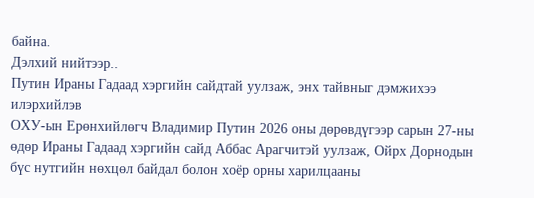байна.
Дэлхий нийтээр..
Путин Ираны Гадаад хэргийн сайдтай уулзаж, энх тайвныг дэмжихээ илэрхийлэв
ОХУ-ын Ерөнхийлөгч Владимир Путин 2026 оны дөрөвдүгээр сарын 27-ны өдөр Ираны Гадаад хэргийн сайд Аббас Арагчитэй уулзаж, Ойрх Дорнодын бүс нутгийн нөхцөл байдал болон хоёр орны харилцааны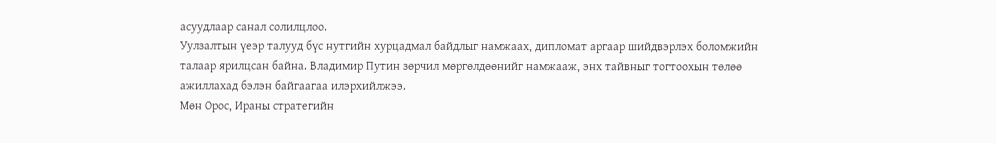асуудлаар санал солилцлоо.
Уулзалтын үеэр талууд бүс нутгийн хурцадмал байдлыг намжаах, дипломат аргаар шийдвэрлэх боломжийн талаар ярилцсан байна. Владимир Путин зөрчил мөргөлдөөнийг намжааж, энх тайвныг тогтоохын төлөө ажиллахад бэлэн байгаагаа илэрхийлжээ.
Мөн Орос, Ираны стратегийн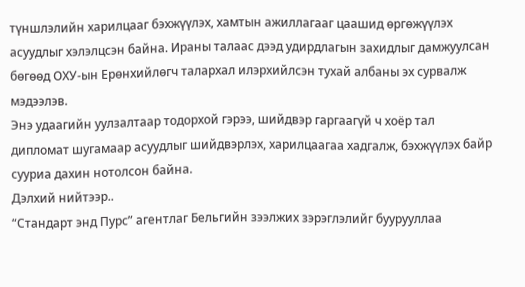түншлэлийн харилцааг бэхжүүлэх, хамтын ажиллагааг цаашид өргөжүүлэх асуудлыг хэлэлцсэн байна. Ираны талаас дээд удирдлагын захидлыг дамжуулсан бөгөөд ОХУ-ын Ерөнхийлөгч талархал илэрхийлсэн тухай албаны эх сурвалж мэдээлэв.
Энэ удаагийн уулзалтаар тодорхой гэрээ, шийдвэр гаргаагүй ч хоёр тал дипломат шугамаар асуудлыг шийдвэрлэх, харилцаагаа хадгалж, бэхжүүлэх байр сууриа дахин нотолсон байна.
Дэлхий нийтээр..
“Стандарт энд Пурс” агентлаг Бельгийн зээлжих зэрэглэлийг буурууллаа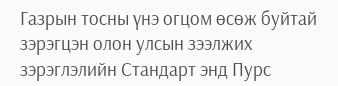Газрын тосны үнэ огцом өсөж буйтай зэрэгцэн олон улсын зээлжих зэрэглэлийн Стандарт энд Пурс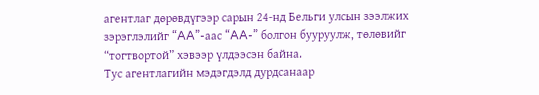агентлаг дөрөвдүгээр сарын 24-нд Бельги улсын зээлжих зэрэглэлийг “AA”-аас “AA-” болгон бууруулж, төлөвийг “тогтвортой” хэвээр үлдээсэн байна.
Тус агентлагийн мэдэгдэлд дурдсанаар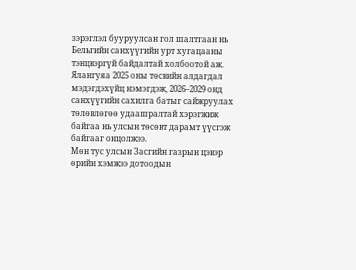зэрэглэл бууруулсан гол шалтгаан нь Бельгийн санхүүгийн урт хугацааны тэнцвэргүй байдалтай холбоотой аж. Ялангуяа 2025 оны төсвийн алдагдал мэдэгдэхүйц нэмэгдэж, 2026–2029 онд санхүүгийн сахилга батыг сайжруулах төлөвлөгөө удаашралтай хэрэгжиж байгаа нь улсын төсөвт дарамт үүсгэж байгааг онцолжээ.
Мөн тус улсын Засгийн газрын цэвэр өрийн хэмжээ дотоодын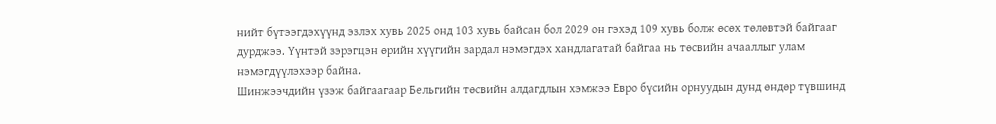нийт бүтээгдэхүүнд эзлэх хувь 2025 онд 103 хувь байсан бол 2029 он гэхэд 109 хувь болж өсөх төлөвтэй байгааг дурджээ. Үүнтэй зэрэгцэн өрийн хүүгийн зардал нэмэгдэх хандлагатай байгаа нь төсвийн ачааллыг улам нэмэгдүүлэхээр байна.
Шинжээчдийн үзэж байгаагаар Бельгийн төсвийн алдагдлын хэмжээ Евро бүсийн орнуудын дунд өндөр түвшинд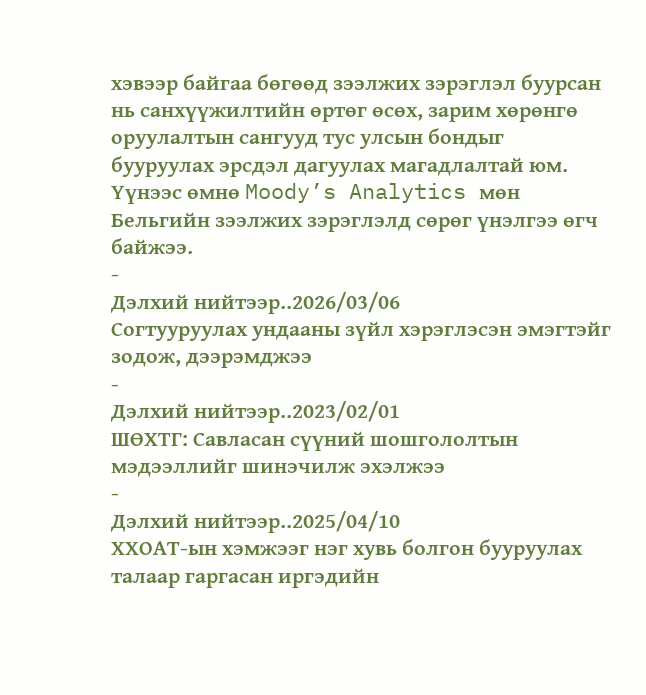хэвээр байгаа бөгөөд зээлжих зэрэглэл буурсан нь санхүүжилтийн өртөг өсөх, зарим хөрөнгө оруулалтын сангууд тус улсын бондыг бууруулах эрсдэл дагуулах магадлалтай юм.
Үүнээс өмнө Moody’s Analytics мөн Бельгийн зээлжих зэрэглэлд сөрөг үнэлгээ өгч байжээ.
-
Дэлхий нийтээр..2026/03/06
Согтууруулах ундааны зүйл хэрэглэсэн эмэгтэйг зодож, дээрэмджээ
-
Дэлхий нийтээр..2023/02/01
ШӨХТГ: Савласан сүүний шошгололтын мэдээллийг шинэчилж эхэлжээ
-
Дэлхий нийтээр..2025/04/10
ХХОАТ-ын хэмжээг нэг хувь болгон бууруулах талаар гаргасан иргэдийн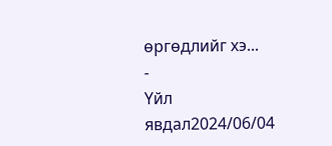өргөдлийг хэ...
-
Үйл явдал2024/06/04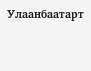Улаанбаатарт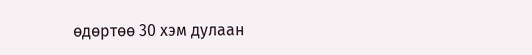өдөртөө 30 хэм дулаан